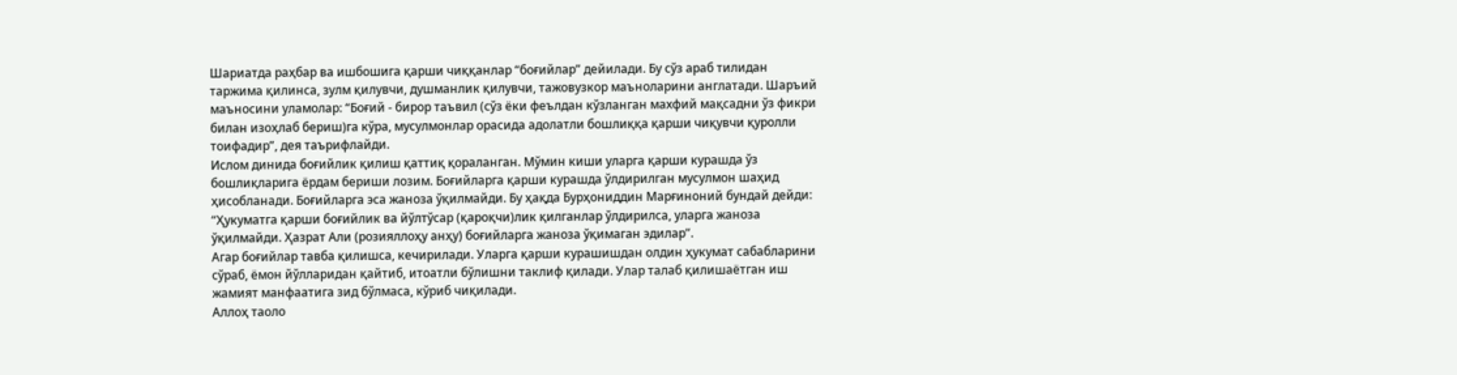Шариатда раҳбар ва ишбошига қарши чиққанлар “боғийлар” дейилади. Бу сўз араб тилидан таржима қилинса, зулм қилувчи, душманлик қилувчи, тажовузкор маъноларини англатади. Шаръий маъносини уламолар: “Боғий - бирор таъвил (сўз ёки феълдан кўзланган махфий мақсадни ўз фикри билан изоҳлаб бериш)га кўра, мусулмонлар орасида адолатли бошлиққа қарши чиқувчи қуролли тоифадир”, дея таърифлайди.
Ислом динида боғийлик қилиш қаттиқ қораланган. Мўмин киши уларга қарши курашда ўз бошлиқларига ёрдам бериши лозим. Боғийларга қарши курашда ўлдирилган мусулмон шаҳид ҳисобланади. Боғийларга эса жаноза ўқилмайди. Бу ҳақда Бурҳониддин Марғиноний бундай дейди: “Ҳукуматга қарши боғийлик ва йўлтўсар (қароқчи)лик қилганлар ўлдирилса, уларга жаноза ўқилмайди. Ҳазрат Али (розияллоҳу анҳу) боғийларга жаноза ўқимаган эдилар”.
Агар боғийлар тавба қилишса, кечирилади. Уларга қарши курашишдан олдин ҳукумат сабабларини сўраб, ёмон йўлларидан қайтиб, итоатли бўлишни таклиф қилади. Улар талаб қилишаётган иш жамият манфаатига зид бўлмаса, кўриб чиқилади.
Аллоҳ таоло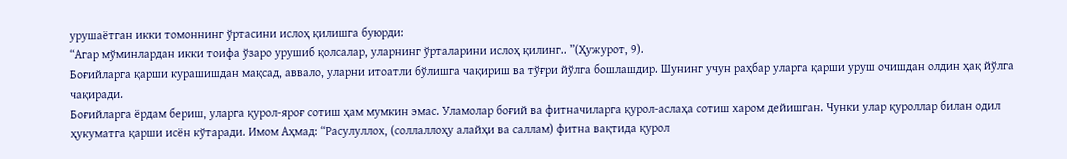урушаётган икки томоннинг ўртасини ислоҳ қилишга буюрди:
“Агар мўминлардан икки тоифа ўзаро урушиб қолсалар, уларнинг ўрталарини ислоҳ қилинг.. ”(Ҳужурот, 9).
Боғийларга қарши курашишдан мақсад, аввало, уларни итоатли бўлишга чақириш ва тўғри йўлга бошлашдир. Шунинг учун раҳбар уларга қарши уруш очишдан олдин ҳақ йўлга чақиради.
Боғийларга ёрдам бериш, уларга қурол-яроғ сотиш ҳам мумкин эмас. Уламолар боғий ва фитначиларга қурол-аслаҳа сотиш харом дейишган. Чунки улар қуроллар билан одил ҳукуматга қарши исён кўтаради. Имом Аҳмад: “Расулуллох, (соллаллоҳу алайҳи ва саллам) фитна вақтида қурол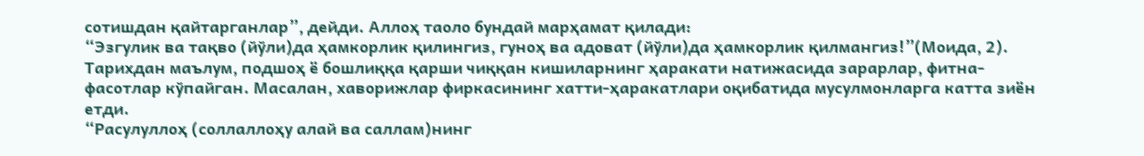сотишдан қайтарганлар”, дейди. Аллоҳ таоло бундай марҳамат қилади:
“Эзгулик ва тақво (йўли)да ҳамкорлик қилингиз, гуноҳ ва адоват (йўли)да ҳамкорлик қилмангиз!”(Моида, 2).
Тарихдан маълум, подшоҳ ё бошлиққа қарши чиққан кишиларнинг ҳаракати натижасида зарарлар, фитна-фасотлар кўпайган. Масалан, хаворижлар фиркасининг хатти-ҳаракатлари оқибатида мусулмонларга катта зиён етди.
“Расулуллоҳ (соллаллоҳу алай ва саллам)нинг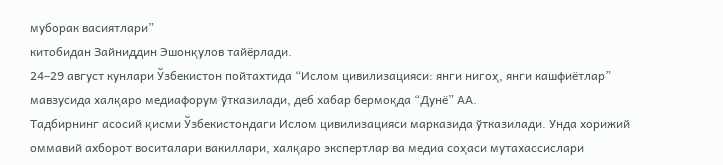муборак васиятлари”
китобидан Зайниддин Эшонқулов тайёрлади.
24–29 август кунлари Ўзбекистон пойтахтида “Ислом цивилизацияси: янги нигоҳ, янги кашфиётлар” мавзусида халқаро медиафорум ўтказилади, деб хабар бермоқда “Дунё” АА.
Тадбирнинг асосий қисми Ўзбекистондаги Ислом цивилизацияси марказида ўтказилади. Унда хорижий оммавий ахборот воситалари вакиллари, халқаро экспертлар ва медиа соҳаси мутахассислари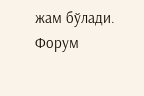жам бўлади.
Форум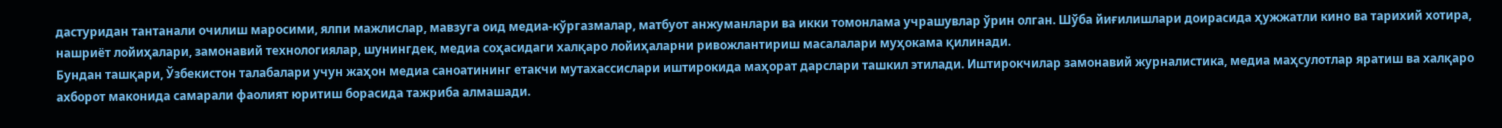дастуридан тантанали очилиш маросими, ялпи мажлислар, мавзуга оид медиа-кўргазмалар, матбуот анжуманлари ва икки томонлама учрашувлар ўрин олган. Шўба йиғилишлари доирасида ҳужжатли кино ва тарихий хотира, нашриёт лойиҳалари, замонавий технологиялар, шунингдек, медиа соҳасидаги халқаро лойиҳаларни ривожлантириш масалалари муҳокама қилинади.
Бундан ташқари, Ўзбекистон талабалари учун жаҳон медиа саноатининг етакчи мутахассислари иштирокида маҳорат дарслари ташкил этилади. Иштирокчилар замонавий журналистика, медиа маҳсулотлар яратиш ва халқаро ахборот маконида самарали фаолият юритиш борасида тажриба алмашади.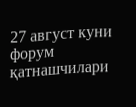27 август куни форум қатнашчилари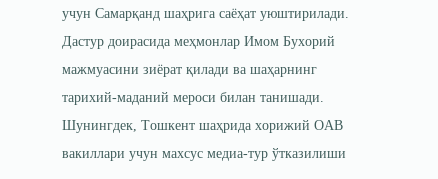учун Самарқанд шаҳрига саёҳат уюштирилади. Дастур доирасида меҳмонлар Имом Бухорий мажмуасини зиёрат қилади ва шаҳарнинг тарихий-маданий мероси билан танишади. Шунингдек, Тошкент шаҳрида хорижий ОАВ вакиллари учун махсус медиа-тур ўтказилиши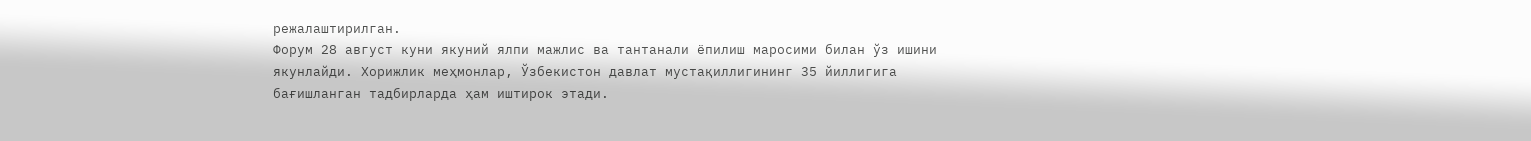режалаштирилган.
Форум 28 август куни якуний ялпи мажлис ва тантанали ёпилиш маросими билан ўз ишини якунлайди. Хорижлик меҳмонлар, Ўзбекистон давлат мустақиллигининг 35 йиллигига бағишланган тадбирларда ҳам иштирок этади.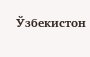Ўзбекистон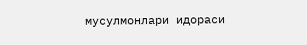мусулмонлари идораси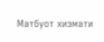Матбуот хизмати